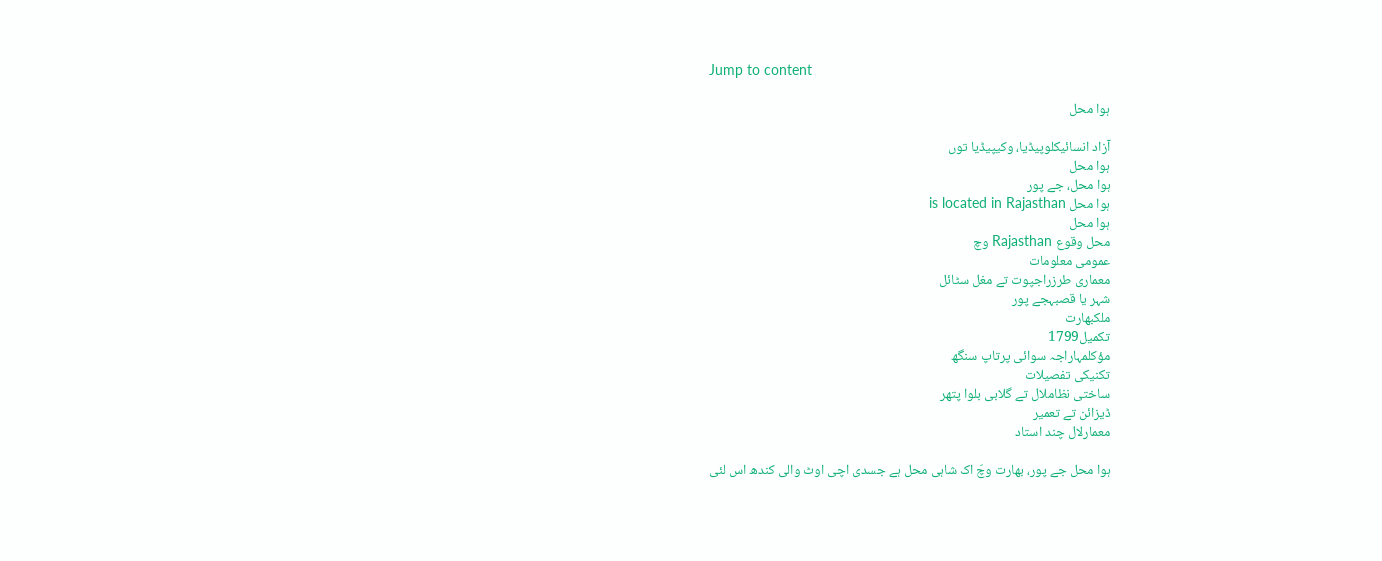Jump to content

ہوا محل

آزاد انسائیکلوپیڈیا، وکیپیڈیا توں
ہوا محل
ہوا محل، جے پور
ہوا محل is located in Rajasthan
ہوا محل
محل وقوع Rajasthan وچ
عمومی معلومات
معماری طرزراجپوت تے مغل سٹائل
شہر یا قصبہجے پور
ملکبھارت
تکمیل1799
مؤکلمہاراجہ سوائی پرتاپ سنگھ
تکنیکی تفصیلات
ساختی نظاملال تے گلابی بلوا پتھر
ڈیزائن تے تعمیر
معمارلال چند استاد

ہوا محل جے پور، بھارت وچّ اک شاہی محل ہے جسدی اچی اوٹ والی کندھ اس لئی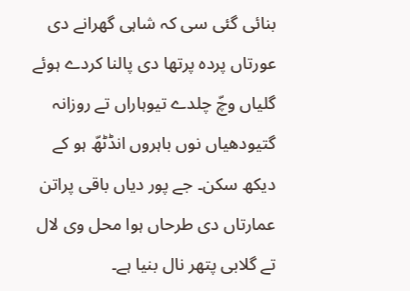بنائی گئی سی کہ شاہی گھرانے دی عورتاں پردہ پرتھا دی پالنا کردے ہوئے گلیاں وچّ چلدے تیوہاراں تے روزانہ گتیودھیاں نوں باہروں انڈٹھّ ہو کے دیکھ سکن۔ جے پور دیاں باقی پراتن عمارتاں دی طرحاں ہوا محل وی لال تے گلابی پتھر نال بنیا ہے۔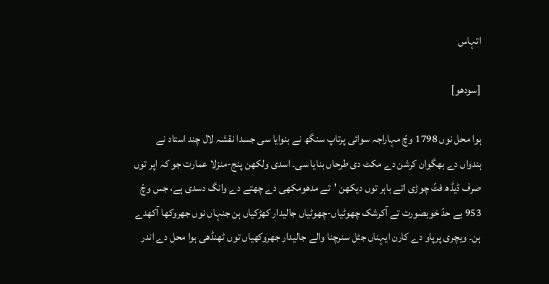اتہاس

[سودھو]

ہوا محل نوں 1798 وچّ مہاراجہ سوائی پرتاپ سنگھ نے بنوایا سی جسدا نقشہ لال چند استاد نے ہندواں دے بھگوان کرشن دے مکٹ دی طرحاں بنایا سی۔ اسدی ولکھن پنج-منزلا عمارت جو کہ اپر توں صرف ڈیڈھ فٹّ چوڑی اتے باہر توں دیکھن 'تے مدھومکھی دے چھتے دے وانگ دسدی ہے، جس وچّ 953 بے حدّ خوبصورت تے آکرشک چھوٹیاں-چھوٹیاں جالیدار کھڑکیاں ہن جنہاں نوں جھروکھا آکھدے ہن۔ ویچری پرپاو دے کارن ایہناں جٹل سنرچنا والے جالیدار جھروکھیاں توں ٹھنڈھی ہوا محل دے اندر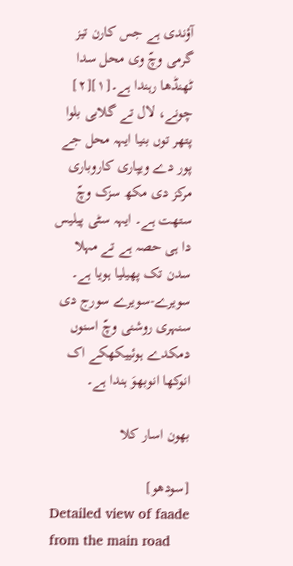آؤندی ہے جس کارن تیز گرمی وچّ وی محل سدا ٹھنڈھا رہندا ہے۔[۱][۲] چونے، لال تے گلابی بلوا پتھر توں بنیا ایہہ محل جے پور دے ویپاری کاروباری مرکز دی مکھ سزک وچّ ستھت ہے۔ ایہہ سٹی پیلیس دا ہی حصہ ہے تے مہلا سدن تک پھیلیا ہویا ہے۔ سویرے-سویرے سورج دی سنہری روشنی وچّ اسنوں دمکدے ہوئییکھکے اک انوکھا انوبھوَ ہندا ہے۔

بھون اسار کلا

[سودھو]
Detailed view of faade from the main road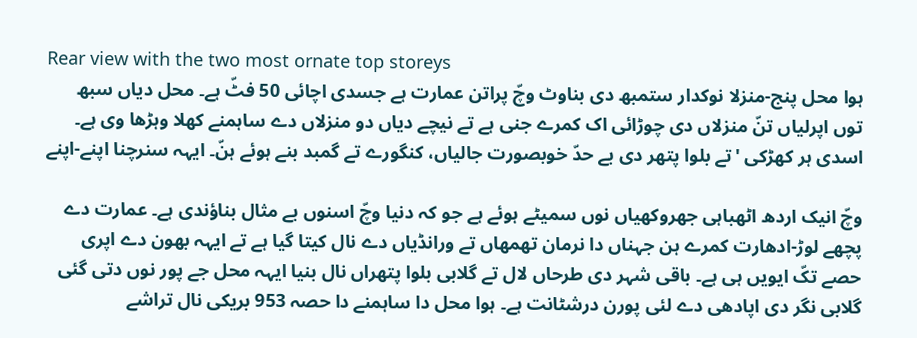Rear view with the two most ornate top storeys
ہوا محل پنج-منزلا نوکدار ستمبھ دی بناوٹ وچّ پراتن عمارت ہے جسدی اچائی 50 فٹّ ہے۔ محل دیاں سبھ توں اپرلیاں تنّ منزلاں دی چوڑائی اک کمرے جنی ہے تے نیچے دیاں دو منزلاں دے ساہمنے کھلا وہڑھا وی ہے۔ اسدی ہر کھڑکی 'تے بلوا پتھر دی بے حدّ خوبصورت جالیاں، کنگورے تے گمبد بنے ہوئے ہنّ۔ ایہہ سنرچنا اپنے-اپنے

وچّ انیک اردھ اٹھباہی جھروکھیاں نوں سمیٹے ہوئے ہے جو کہ دنیا وچّ اسنوں بے مثال بناؤندی ہے۔ عمارت دے پچھے لوڑ-ادھارت کمرے ہن جہناں دا نرمان تھمھاں تے ورانڈیاں دے نال کیتا گیا ہے تے ایہہ بھون دے اپری حصے تکّ ایویں ہی ہے۔ باقی شہر دی طرحاں لال تے گلابی بلوا پتھراں نال بنیا ایہہ محل جے پور نوں دتی گئی گلابی نگر دی اپادھی دے لئی پورن درشٹانت ہے۔ ہوا محل دا ساہمنے دا حصہ 953 بریکی نال تراشے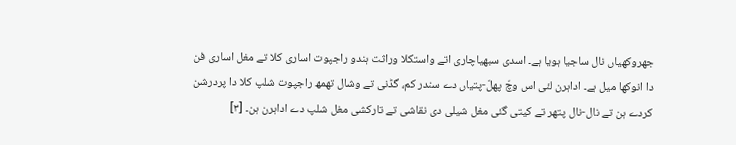جھروکھیاں نال ساجیا ہویا ہے۔ اسدی سبھیاچاری اتے واستکلا وراثت ہندو راجپوت اساری کلا تے مغل اساری فن دا انوکھا میل ہے۔ اداہرن لئی اس وچّ پھلّ-پتیاں دے سندر کم، گڈنی تے وشال تھمھ راجپوت شلپ کلا دا پردرشن کردے ہن تے نال-نال پتھر تے کیتی گئی مغل شیلی دی نقاشی تے تارکشی مغل شلپ دے اداہرن ہن۔ [۳]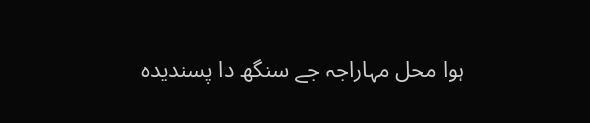ہوا محل مہاراجہ جے سنگھ دا پسندیدہ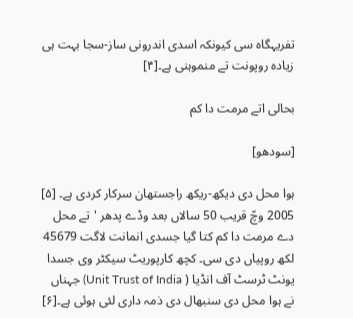تفریہگاہ سی کیونکہ اسدی اندرونی ساز-سجا بہت ہی زیادہ روپونت تے منموہنی ہے۔[۴]

بحالی اتے مرمت دا کم

[سودھو]

ہوا محل دی دیکھ-ریکھ راجستھان سرکار کردی ہے۔ [۵] 2005 وچّ قریب 50 سالاں بعد وڈے پدھر 'تے محل دے مرمت دا کم کتا گیا جسدی انمانت لاگت 45679 لکھ روپیاں دی سی۔ کچھ کارپوریٹ سیکٹر وی جسدا یونٹ ٹرسٹ آف انڈیا ( Unit Trust of India) جہناں نے ہوا محل دی سنبھال دی ذمہ داری لئی ہوئی ہے۔[۶]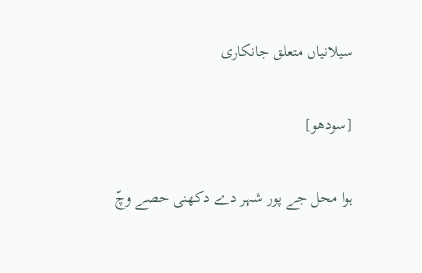سیلانیاں متعلق جانکاری

[سودھو]

ہوا محل جے پور شہر دے دکھنی حصے وچّ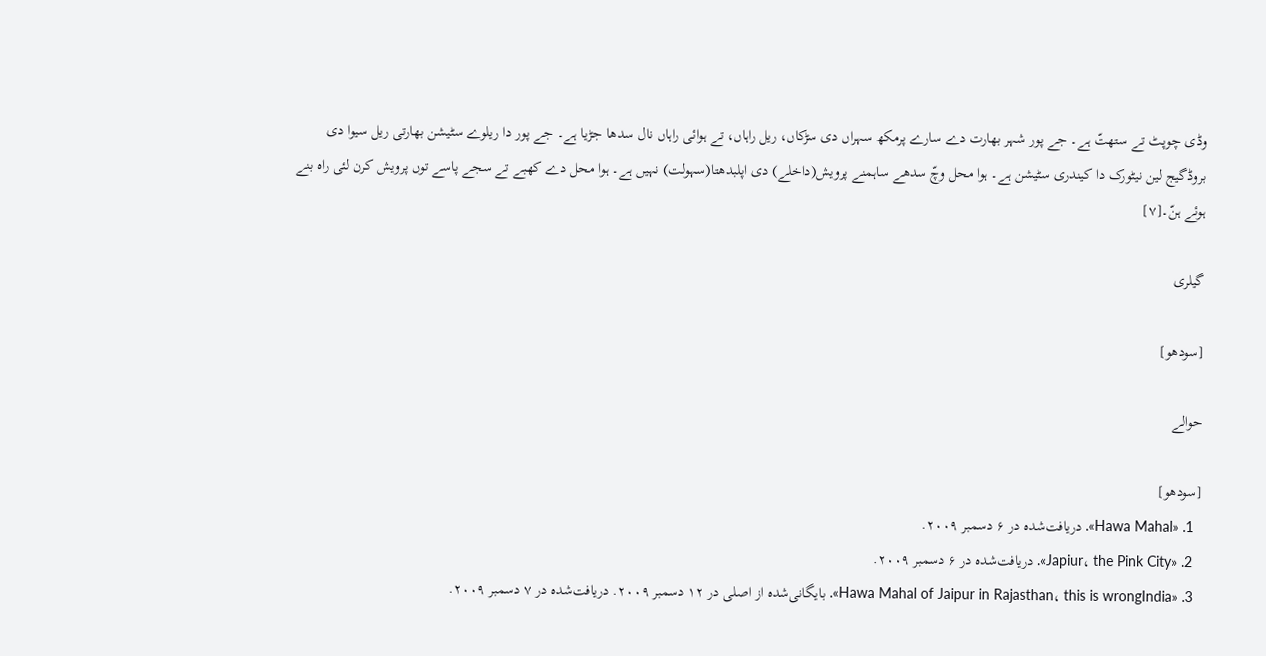وڈی چوپٹ تے ستھتّ ہے۔ جے پور شہر بھارت دے سارے پرمکھ سہراں دی سڑکاں، ریل راہاں، تے ہوائی راہاں نال سدھا جڑیا ہے۔ جے پور دا ریلوے سٹیشن بھارتی ریل سیوا دی بروڈگیج لین نیٹورک دا کیندری سٹیشن ہے۔ ہوا محل وچّ سدھے ساہمنے پرویش(داخلے) دی اپلبدھتا(سہولت) نہیں ہے۔ ہوا محل دے کھبے تے سجے پاسے توں پرویش کرن لئی راہ بنے ہوئے ہنّ۔[۷]

گیلری

[سودھو]

حوالے

[سودھو]
  1. «Hawa Mahal». دریافت‌شده در ۶ دسمبر ۲۰۰۹.
  2. «Japiur، the Pink City». دریافت‌شده در ۶ دسمبر ۲۰۰۹.
  3. «Hawa Mahal of Jaipur in Rajasthan، this is wrongIndia». بایگانی‌شده از اصلی در ۱۲ دسمبر ۲۰۰۹. دریافت‌شده در ۷ دسمبر ۲۰۰۹.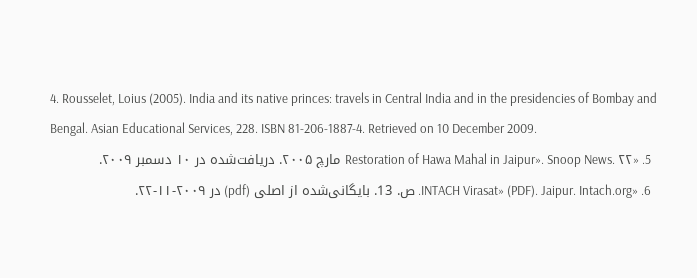4. Rousselet, Loius (2005). India and its native princes: travels in Central India and in the presidencies of Bombay and Bengal. Asian Educational Services, 228. ISBN 81-206-1887-4. Retrieved on 10 December 2009.
  5. «Restoration of Hawa Mahal in Jaipur». Snoop News. ۲۲ مارچ ۲۰۰۵. دریافت‌شده در ۱۰ دسمبر ۲۰۰۹.
  6. «INTACH Virasat» (PDF). Jaipur. Intach.org. ص. 13. بایگانی‌شده از اصلی (pdf) در ۲۰۰۹-۱۱-۲۲.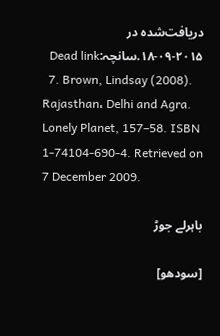دریافت‌شده در ۲۰۱۵-۰۹-۱۸.سانچہ:Dead link
  7. Brown, Lindsay (2008). Rajasthan، Delhi and Agra. Lonely Planet, 157–58. ISBN 1-74104-690-4. Retrieved on 7 December 2009.

باہرلے جوڑ

[سودھو]